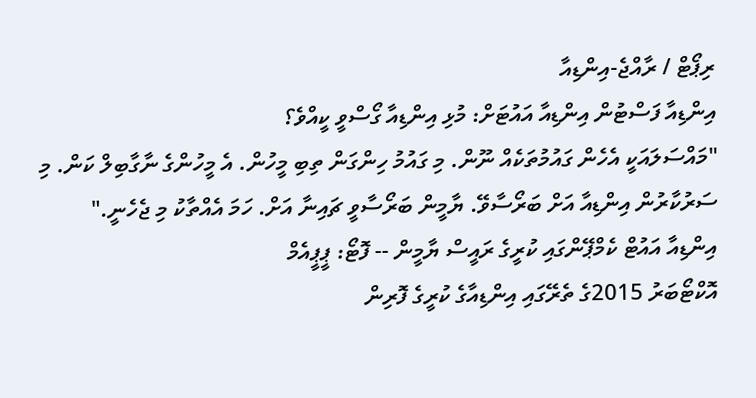ރިޕޯޓް / ރާއްޖެ-އިންޑިއާ
އިންޑިއާ ފަސްޓުން އިންޑިއާ އައުޓަށް: މުޅި އިންޑިއާ ގޯސްވީ ކީއްވެ؟
"މައްސަލައަކީ އެހެން ގައުމުތަކެއް ނޫން. މި ގައުމު ހިންގަން ތިބި މީހުން. އެ މީހުންގެ ނާގާބިލް ކަން. މި ސަރުކާރުން އިންޑިއާ އަށް ބަރޯސާވޭ. ޔާމީން ބަރޯސާވީ ޗައިނާ އަށް. ހަމަ އެއްތާކު މި ޖެހެނީ."
އިންޑިއާ އައުޓް ކެމްޕޭންގައި ކުރީގެ ރައީސް ޔާމީން -- ފޮޓޯ: ޕީޕީއެމް
އޮކްޓޯބަރު 2015ގެ ތެރޭގައި އިންޑިއާގެ ކުރީގެ ފޮރިން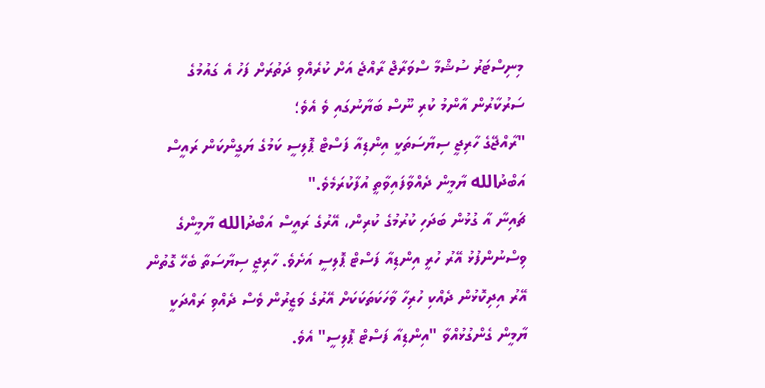މިނިސްޓަރު ސުޝްމާ ސްވަރާޖް ރާއްޖެ އަށް ކުރެއްވި ދަތުރަށް ފަހު އެ ގައުމުގެ ސަރުކާރުން އާންމު ކުރި ނޫސް ބަޔާނުގައި ވެ އެވެ؛
"ރާއްޖޭގެ ހާރިޖީ ސިޔާސަތަކީ އިންޑިއާ ފަސްޓް ޕޮލިސީ ކަމުގެ ޔަގީންކަން ރައީސް އަބްދުالله ޔާމީން ދެއްވާފައިވާތީ އުފާކުރަމެވެ."
ޗައިނާ އާ ގުޅުން ބަދަހި ކުރުމުގެ ކުރިން، އޭރުގެ ރައީސް އަބްދުالله ޔާމީންގެ ވިސްނުންފުޅު އޭރު ހުރީ އިންޑިއާ ފަސްޓް ޕޮލިސީ އަށެވެ. ހާރިޖީ ސިޔާސަތާ ބެހޭ ގޮތުން އޭރު އިދިކޮޅުން ދެއްކި ހުރިހާ ވާހަކަތަކަކަށް އޭރުގެ ވަޒީރުން ވެސް ދެއްވި ރައްދަކީ ޔާމީން ގެންގުޅުއްވާ "އިންޑިއާ ފަސްޓް ޕޮލިސީ" އެވެ.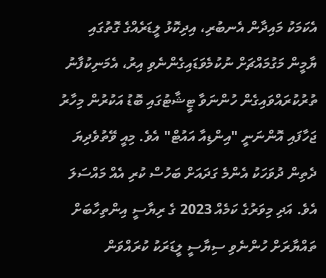އެކަމަކު މައިދާން އެނބުރި، އިދިކޮޅު ލީޑަރެއްގެ ގޮތުގައި ޔާމީން މަގުމައްޗަށް ނުކުމެވަޑައިގެންނެވި އިރު، އެމަނިކުފާނު ތުރުކުރައްވައިގެން ހުންނަވާ ޓީޝާޓުގައި ބޮޑު އަކުރުން މިހާރު ޖަހާފައި އޮންނަނީ "އިންޑިއާ އައުޓް" އެވެ. މިއީ ވޭތުވެދިޔަ ދެތިން ދުވަހަކު އެންމެ ގަދައަށް ބަހުސް ކުރި އެއް މައްސަލަ އެވެ. އަދި މިވަރުގެ ކަމެއް 2023 ގެ ރިޔާސީ އިންތިހާބަށް ތައްޔާރަށް ހުންނެވި ސިޔާސީ ލީޑަރަކު ކުރައްވަން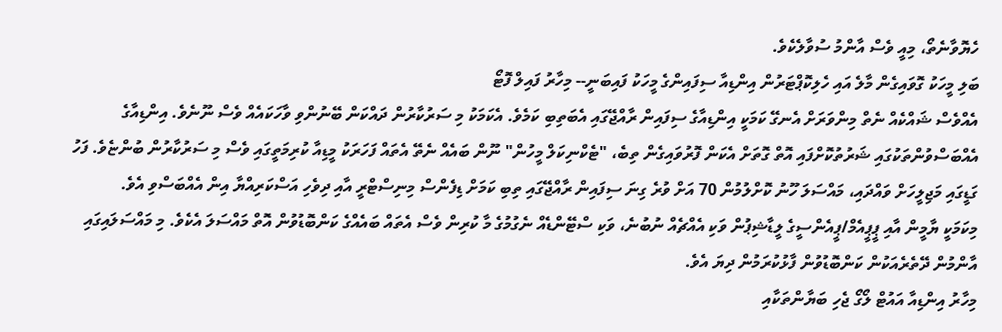ހެޔޮވާނެތޯ، މިއީ ވެސް އާންމު ސުވާލެކެވެ.
ބަލި މީހަކު ގޮވައިގެން މާލެ އައި ހެލިކޮޕްޓަރުން އިންޑިއާ ސިފައިންގެ މީހަކު ފައިބަނީ-- މިހާރު ފައިލް ފޮޓޯ
އެއްވެސް ޝައްކެއް ނެތް މިންވަރަށް އެނގޭ ކަމަކީ އިންޑިއާގެ ސިފައިން ރާއްޖޭގައި އެބަތިބި ކަމެވެ. އެކަމަކު މި ސަރުކާރުން ދައްކަން ބޭނުންވި ވާހަކައެއް ވެސް ނޫނެވެ. އިންޑިއާގެ އެއްބަސްވުންތަކުގައި ޝަރުތުކޮށްފައި އޮތް ގޮތަށް އެކަން ފޮރުވައިގެން ތިބެ، "ޓެކްނިކަލް މީހުން" ނޫން ބައެއް ނެތޭ އެތައް ފަހަރަކު މީޑިއާ ކުރިމަތީގައި ވެސް މި ސަރުކާރުން ބުންޏެވެ. ފަހު ގަޑީގައި މަޖިލީހަށް ވައްދައި، މައްސަލަ ހޫނު ކޮށްލުމުން 70 އަށް ވުރެ ގިނަ ސިފައިން ރާއްޖޭގައި ތިބި ކަމަށް ޑިފެންސް މިނިސްޓްރީ އާއި ދިވެހި އަސްކަރިއްޔާ އިން އެއްބަސްވި އެވެ.
މިކަމަކީ ޔާމީން އާއި ޕީޕީއެމް/ޕީއެންސީގެ ލީޑާޝިޕުން ވަކި އެއްޗެއް ނުބުނެ، ވަކި ސްޓޭންޑެއް ނެގުމުގެ މާ ކުރިން ވެސް އެތައް ބައެއްގެ ކަންބޮޑުވުން އޮތް މައްސަލަ އެކެވެ. މި މައްސަލައިގައި އާންމުން ދޭތެރެއަކުން ކަންބޮޑުވުން ފާޅުކުރަމުން ދިޔަ އެވެ.
މިހާރު އިންޑިއާ އައުޓް ލޯގޯ ޖެހި ބަޔާންތަކާއި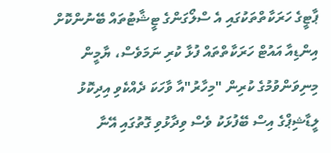ޕާޓީގެ ހަރަކާތްތަކުގައި އެ ސްލޯގަންގެ ޓީޝާޓުތައް ބޭނުންކޮށް އިންޑިއާ އައުޓް ހަރަކާތްތައް ފުޅާ ކުރި ނަމަވެސް، ޔާމީން މިނިވަންވުމުގެ ކުރިން "މިހާރު"އާ ވާހަކަ ދެއްކެވި އިދިކޮޅު ލީޑާޝިޕްގެ އިސް ބޭފުޅަކު ވެސް ވިދާޅުވި ގޮތުގައި އޭނާ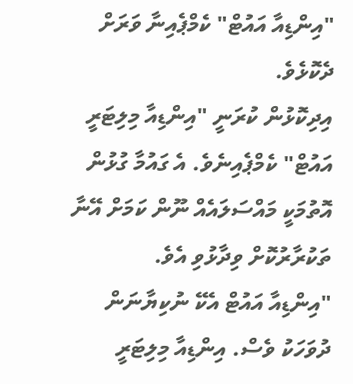"އިންޑިއާ އައުޓް" ކެމްޕެއިނާ ވަރަށް ދެކޮޅެވެ.
އިދިކޮޅުން ކުރަނީ "އިންޑިއާ މިލިޓަރީ އައުޓް" ކެމްޕެއިނެވެ. އެ ގައުމާ ގުޅުން އޮތުމަކީ މައްސަލައެއް ނޫން ކަމަށް އޭނާ ތަކުރާރުކޮށް ވިދާޅުވި އެވެ.
"އިންޑިއާ އައުޓް އެކޭ ނުކިޔާނަން ދުވަހަކު ވެސް. އިންޑިއާ މިލިޓަރީ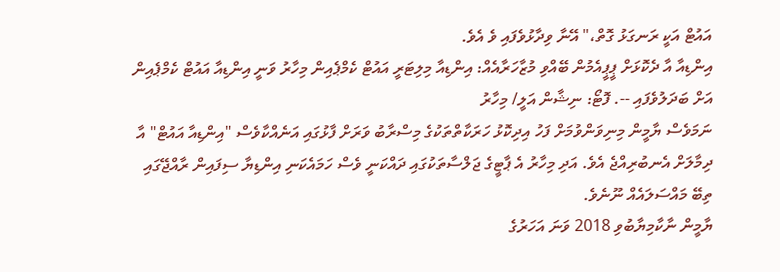އައުޓް އަކީ ރަނގަޅު ގޮތް،" އޭނާ ވިދާޅުވެފައި ވެ އެވެ.
އިންޑިއާ އާ ދެކޮޅަށް ޕީޕީއެމުން ބޭއްވި މުޒާހަރާއެއް: އިންޑިއާ މިލިޓަރީ އައުޓް ކެމްޕެއިން މިހާރު ވަނީ އިންޑިއާ އައުޓް ކެމްޕެއިން އަށް ބަދަލުވެފައި --. ފޮޓޯ: ނިޝާން އަލީ/ މިހާރު
ނަމަވެސް ޔާމީން މިނިވަންވުމަށް ފަހު އިދިކޮޅު ހަރަކާތްތަކުގެ މިސްރާބު ވަރަށް ފާޅުގައި އަނެއްކާވެސް "އިންޑިއާ އައުޓް" އާ ދިމާލަށް އެނބުރިއްޖެ އެވެ. އަދި މިހާރު އެ ޕާޓީގެ ޖަލްސާތަކުގައި ދައްކަނީ ވެސް ހަމައެކަނި އިންޑިޔާ ސިފައިން ރާއްޖޭގައި ތިބޭ މައްސަލައެއް ނޫނެވެ.
ޔާމީން ނާކާމިޔާބުވި 2018 ވަނަ އަހަރުގެ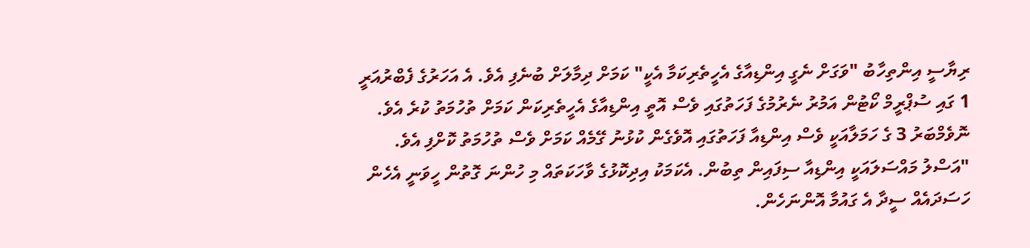ރިޔާސީ އިންތިހާބު "ވަގަށް ނެގީ އިންޑިއާގެ އެހީތެރިކަމާ އެކީ" ކަމަށް ދިމާލަށް ބުނެފި އެވެ. އެ އަހަރުގެ ފެބްރުއަރީ 1 ގައި ސުޕްރީމް ކޯޓުން އަމުރު ނެރުމުގެ ފަހަތުގައި ވެސް އޮތީ އިންޑިއާގެ އެހީތެރިކަން ކަމަށް ތުހުމަތު ކުރެ އެވެ. ނޮވެމްބަރު 3 ގެ ހަމަލާއަކީ ވެސް އިންޑިއާ ފަހަތުގައި އޮވެގެން ކުޅުނު ގޭމެއް ކަމަށް ވެސް ތުހުމަތު ކޮށްފި އެވެ.
"އަސްލު މައްސަލައަކީ އިންޑިއާ ސިފައިން ތިބުން. އެކަމަކު އިދިކޮޅުގެ ވާހަކަތައް މި ހުންނަ ގޮތުން ހީވަނީ އެހެން ހަސަދައެއް ސީދާ އެ ގައުމާ އޮންނަހެން.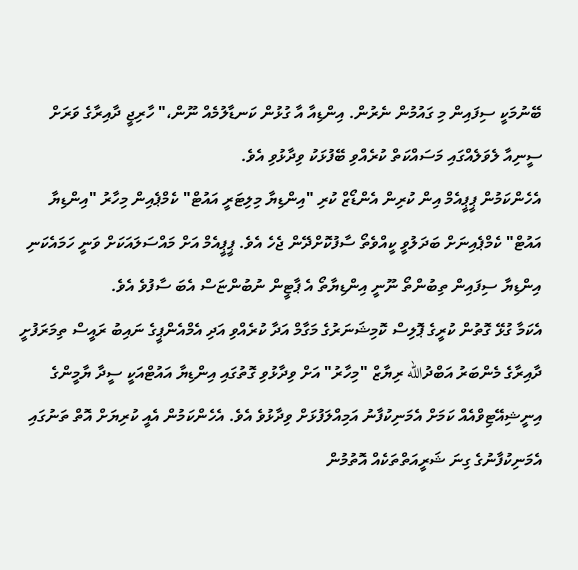ބޭނުމަކީ ސިފައިން މި ގައުމުން ނެރުން. އިންޑިއާ އާ ގުޅުން ކަނޑާލުމެއް ނޫން،" ހާރިޖީ ދާއިރާގެ ވަރަށް ސީނިއާ ލެވަލެއްގައި މަސައްކަތް ކުރެއްވި ބޭފުޅަކު ވިދާޅުވި އެވެ.
އެހެންކަމުން ޕީޕީއެމް އިން ކުރިން އެންޑޯޒް ކުރި "އިންޑިޔާ މިލިޓަރީ އައުޓް" ކެމްޕެއިން މިހާރު "އިންޑިޔާ އައުޓް" ކެމްޕެއިނަށް ބަދަލުވީ ކީއްވެތޯ ސާފުކޮށްދޭން ޖެހެ އެވެ. ޕީޕީއެމް އަށް މައްސަލައަކަށް ވަނީ ހަމައެކަނި އިންޑިޔާ ސިފައިން ތިބުންތޯ ނޫނީ އިންޑިޔާތޯ އެ ޕާޓީން ނުބުންޏަސް އެބަ ސާފުވެ އެވެ.
އެކަމާ ގުޅޭ ގޮތުން ކުރީގެ ޕޮލިސް ކޮމިޝަނަރުގެ މަގާމް އަދާ ކުރެއްވި އަދި އެމްއެންޕީގެ ނައިބު ރައީސް ތިމަރަފުށީ ދާއިރާގެ މެންބަރު އަބްދުالله ރިޔާޒް "މިހާރު" އަށް ވިދާޅުވި ގޮތުގައި އިންޑިޔާ އައުޓްއަކީ ސީދާ ޔާމީންގެ އިނީޝިއޭޓިވްއެއް ކަމަށް އެމަނިކުފާނު އަމިއްލަފުޅަށް ވިދާޅުވެ އެވެ. އެހެންކަމުން އެއީ ކުރިޔަށް އޮތް ތަނުގައި އެމަނިކުފާނުގެ ގިނަ ޝަރީއަތްތަކެއް އޮތުމުން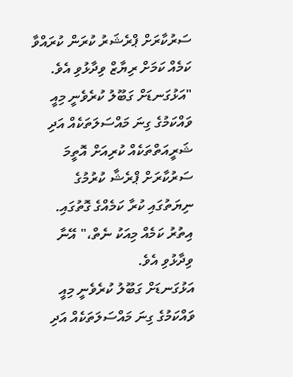ސަރުކާރަށް ޕްރެޝަރު ކުރަން ކުރައްވާ ކަމެއް ކަމަށް ރިޔާޒް ވިދާޅުވި އެވެ.
"އަޅުގަނޑަށް ގަބޫލު ކުރެވެނީ މިއީ ވައްކަމުގެ ގިނަ މައްސަލަތަކެއް އަދި ޝަރީއަތްތަކެއް ކުރިއަށް އޮތީމަ ސަރުކާރަށް ޕްރެޝާ ކުރުމުގެ ނިޔަތުގައި ކުރާ ކަމެއްގެ ގޮތުގައި. އިތުރު ކަމެއް މިއަކު ނެތް،" އޭނާ ވިދާޅުވި އެވެ.
އަޅުގަނޑަށް ގަބޫލު ކުރެވެނީ މިއީ ވައްކަމުގެ ގިނަ މައްސަލަތަކެއް އަދި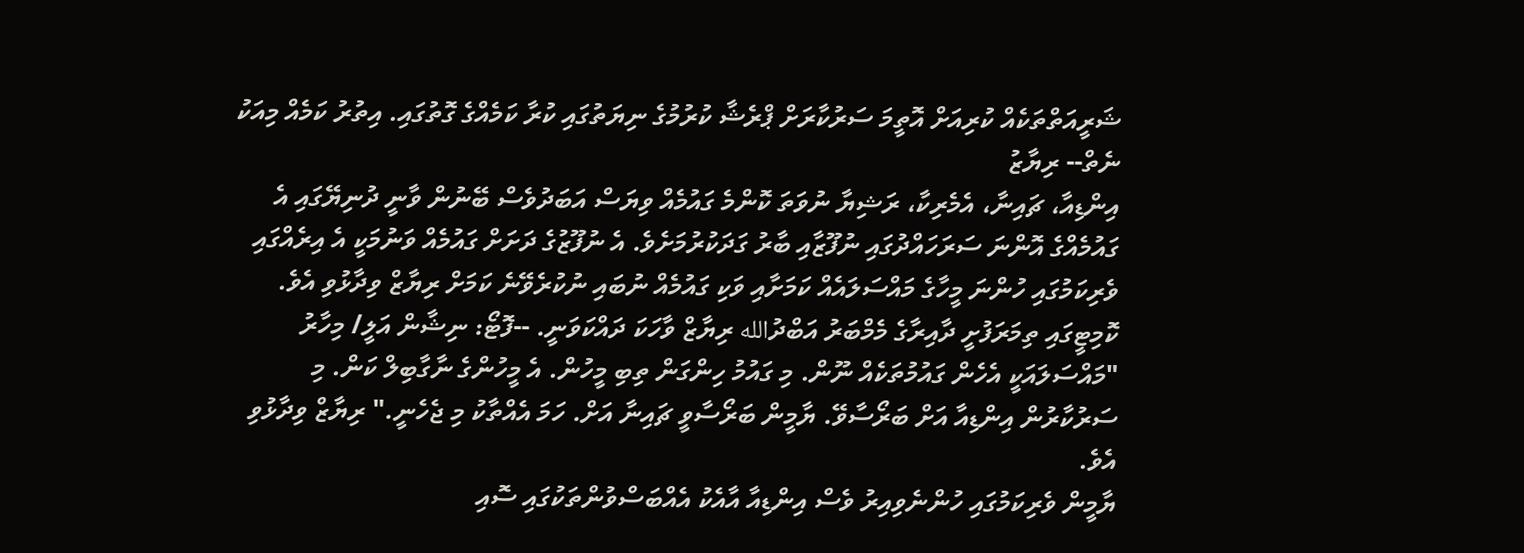ޝަރީއަތްތަކެއް ކުރިއަށް އޮތީމަ ސަރުކާރަށް ޕްރެޝާ ކުރުމުގެ ނިޔަތުގައި ކުރާ ކަމެއްގެ ގޮތުގައި. އިތުރު ކަމެއް މިއަކު ނެތް-- ރިޔާޒު
އިންޑިއާ، ޗައިނާ، އެމެރިކާ، ރަޝިޔާ ނުވަތަ ކޮންމެ ގައުމެއް ވިޔަސް އަބަދުވެސް ބޭނުން ވާނީ ދުނިޔޭގައި އެ ގައުމެއްގެ އޮންނަ ސަރަހައްދުގައި ނުފޫޒާއި ބާރު ގަދަކުރުމަށެވެ. އެ ނުފޫޒުގެ ދަށަށް ގައުމެއް ވަނުމަކީ އެ އިރެއްގައި ވެރިކަމުގައި ހުންނަ މީހާގެ މައްސަލައެއް ކަމަށާއި ވަކި ގައުމެއް ނުބައި ނުކުރެވޭނެ ކަމަށް ރިޔާޒް ވިދާޅުވި އެވެ.
ކޮމިޓީގައި ތިމަރަފުށީ ދާއިރާގެ މެމްބަރު އަބްދުالله ރިޔާޒް ވާހަކަ ދައްކަވަނީ. --ފޮޓޯ: ނިޝާން އަލީ/ މިހާރު
"މައްސަލައަކީ އެހެން ގައުމުތަކެއް ނޫން. މި ގައުމު ހިންގަން ތިބި މީހުން. އެ މީހުންގެ ނާގާބިލް ކަން. މި ސަރުކާރުން އިންޑިއާ އަށް ބަރޯސާވޭ. ޔާމީން ބަރޯސާވީ ޗައިނާ އަށް. ހަމަ އެއްތާކު މި ޖެހެނީ." ރިޔާޒް ވިދާޅުވި އެވެ.
ޔާމީން ވެރިކަމުގައި ހުންނެވިއިރު ވެސް އިންޑިއާ އާއެކު އެއްބަސްވުންތަކުގައި ސޮއި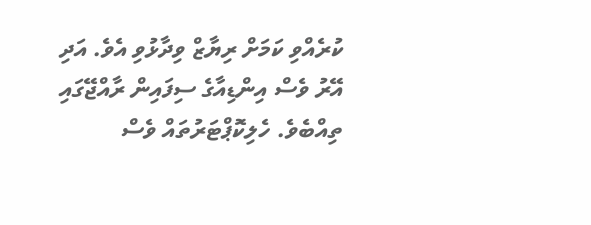ކުރެއްވި ކަމަށް ރިޔާޒް ވިދާޅުވި އެވެ. އަދި އޭރު ވެސް އިންޑިއާގެ ސިފައިން ރާއްޖޭގައި ތިއްބެވެ. ހެލިކޮޕްޓަރުތައް ވެސް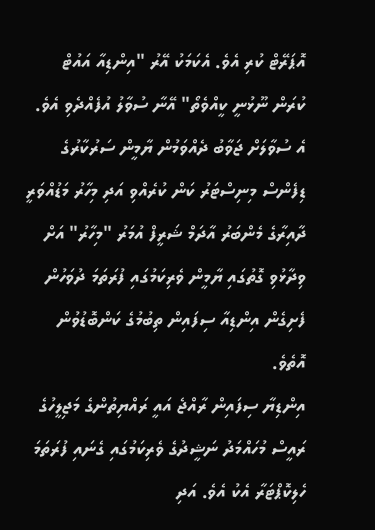އޮޕަރޭޓް ކުރި އެވެ. އެކަމަކު އޭރު "އިންޑިއާ އައުޓް ކުރަން ނޫޅުނީ ކީއްވެތޯ" އޭނާ ސުވާލު އުފެއްދެވި އެވެ.
އެ ސުވާލަށް ޖަވާބު ދެއްވަމުން ޔާމީން ސަރުކާރުގެ ޑިފެންސް މިނިސްޓަރު ކަން ކުރެއްވި އަދި މިހާރު މަޑުއްވަރީ ދާއިރާގެ މެންބަރު އާދަމް ޝަރީފް އުމަރު "މިހާރު" އަށް ވިދާޅުވި ގޮތުގައި ޔާމީން ވެރިކަމުގައި ފުރަތަމަ ދުވަހުން ފެށިގެން އިންޑިއާ ސިފައިން ތިބުމުގެ ކަންބޮޑުވުން އޮތެވެ.
އިންޑިޔާ ސިފައިން ރާއްޖެ އައީ ރައްޔިތުންގެ މަޖިލީހުގެ ރައީސް މުހައްމަދު ނަޝީދުގެ ވެރިކަމުގައި ގެނައި ފުރަތަމަ ހެލިކޮޕްޓަރާ އެކު އެވެ. އަދި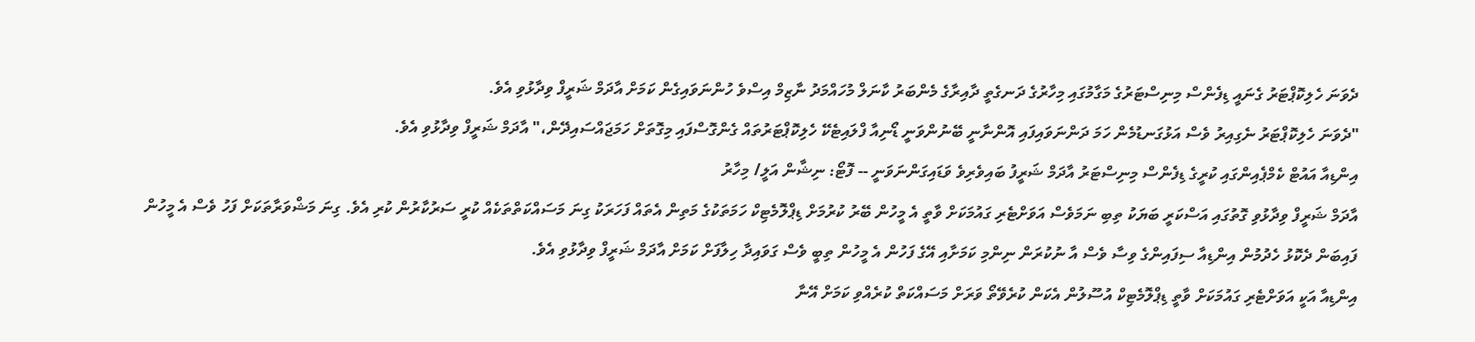ދެވަނަ ހެލިކޮޕްޓަރު ގެނައީ ޑިފެންސް މިނިސްޓަރުގެ މަގާމުގައި މިހާރުގެ ދަނގެތީ ދާއިރާގެ މެންބަރު ކާނަލް މުހައްމަދު ނާޒިމް އިސްވެ ހުންނަވައިގެން ކަމަށް އާދަމް ޝަރީފް ވިދާޅުވި އެވެ.
"ދެވަނަ ހެލިކޮޕްޓަރު ނެގިއިރު ވެސް އަޅުގަނޑުމެން ހަމަ ދަންނަވައިފައި އޮންނާނީ ބޭނުންވަނީ ޑޯނިއާ ފްލައިޓެކޭ ހެލިކޮޕްޓަރުތައް ގެންގޮސްފައި މިގޮތަށް ހަމަޖައްސައިދޭން،" އާދަމް ޝަރީފް ވިދާޅުވި އެވެ.
އިންޑިއާ އައުޓް ކެމްޕެއިންގައި ކުރީގެ ޑިފެންސް މިނިސްޓަރު އާދަމް ޝަރީފު ބައިވެރިވެ ވަޑައިގަންނަވަނީ -- ފޮޓޯ: ނިޝާން އަލީ/ މިހާރު
އާދަމް ޝަރީފް ވިދާޅުވި ގޮތުގައި އަސްކަރީ ބަޔަކު ތިބި ނަމަވެސް އަވަށްޓެރި ގައުމަކަށް ވާތީ އެ މީހުން ބޭރު ކުރުމަށް ޑިޕްލޮމެޓިކް ހަމަތަކުގެ މަތިން އެތައް ފަހަރަކު ގިނަ މަސައްކަތްތަކެއް ކުރީ ސަރުކާރުން ކުރި އެވެ. ގިނަ މަޝްވަރާތަކަށް ފަހު ވެސް އެ މީހުން ފައިބަން ދެކޮޅު ހެދުމުން އިންޑިއާ ސިފައިންގެ ވިސާ ވެސް އާ ނުކުރަން ނިންމި ކަމަށާއި އޭގެ ފަހުން އެ މީހުން ތިބީ ވެސް ގަވައިދާ ހިލާފަށް ކަމަށް އާދަމް ޝަރީފް ވިދާޅުވި އެވެ.
އިންޑިއާ އަކީ އަވަށްޓެރި ގައުމަކަށް ވާތީ ޑިޕްލޮމެޓިކް އުސޫލުން އެކަން ކުރެވޭތޯ ވަރަށް މަސައްކަތް ކުރެއްވި ކަމަށް އޭނާ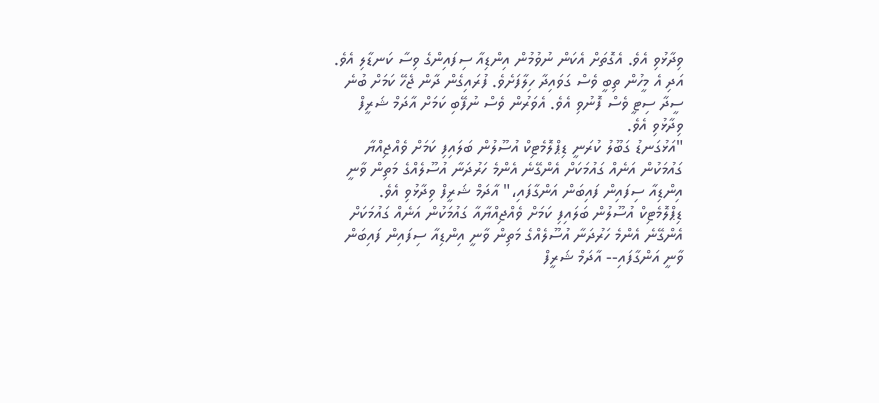ވިދާޅުވި އެވެ. އެގޮތަށް އެކަން ނުވުމުން އިންޑިއާ ސިފައިންގެ ވިސާ ކަނޑާލި އެވެ. އަދި އެ މީހުން ތިބީ ވެސް ގަވައިދާ ހިލާފަށެވެ. ފުރައިގެން ދާން ޖެހޭ ކަމަށް ބުނެ ސީދާ ސިޓީ ވެސް ފޮނުވި އެވެ. އެވަރުން ވެސް ނުފޭބި ކަމަށް އާދަމް ޝަރީފް ވިދާޅުވި އެވެ.
"އަޅުގަނޑު ގަބޫލު ކުރަނީ ޑިޕްލޮމެޓިކް އުސޫލުން ބަލައިފި ކަމަށް ވެއްޖިއްޔާ ގައުމަކުން އަނެއް ގައުމަކަށް އެންގޭނެ އެންމެ ހަރުދަނާ އުސޫލެއްގެ މަތިން ވާނީ އިންޑިއާ ސިފައިން ފައިބަން އަންގާފައި،" އާދަމް ޝަރީފް ވިދާޅުވި އެވެ.
ޑިޕްލޮމެޓިކް އުސޫލުން ބަލައިފި ކަމަށް ވެއްޖިއްޔާއާ ގައުމަކުން އަނެއް ގައުމަކަށް އެންގޭނެ އެންމެ ހަރުދަނާ އުސޫލެއްގެ މަތިން ވާނީ އިންޑިއާ ސިފައިން ފައިބަން ވާނީ އަންގާފައި-- އާދަމް ޝަރީފް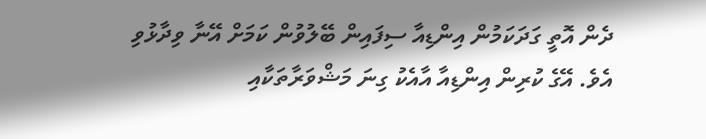ދެން އޮތީ ގަދަކަމުން އިންޑިއާ ސިފައިން ބޭލުވުން ކަމަށް އޭނާ ވިދާޅުވި އެވެ. އޭގެ ކުރިން އިންޑިއާ އާއެކު ގިނަ މަޝްވަރާތަކާއި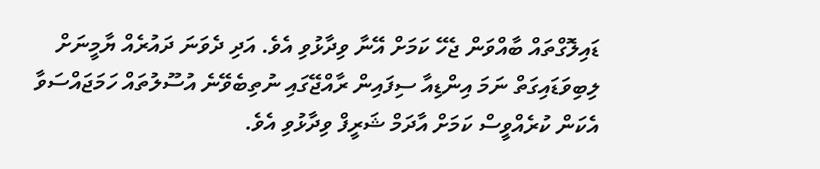ޑައިލޮގްތައް ބާއްވަން ޖެހޭ ކަމަށް އޭނާ ވިދާޅުވި އެވެ. އަދި ދެވަނަ ދައުރެއް ޔާމީނަށް ލިބިވަޑައިގަތް ނަމަ އިންޑިއާ ސިފައިން ރާއްޖޭގައި ނުތިބެވޭނެ އުސޫލުތައް ހަމަޖައްސަވާ އެކަން ކުރެއްވީސް ކަމަށް އާދަމް ޝަރީފް ވިދާޅުވި އެވެ.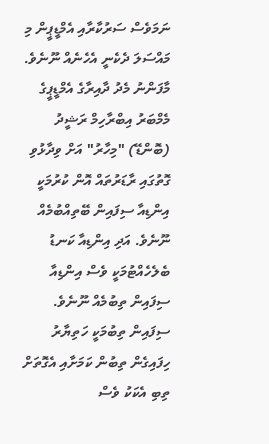ނަމަވެސް ސަރުކާރާއި އެމްޑީޕީން މި މައްސަލަ ދެކެނީ އެހެނެއް ނޫނެވެ. މާފަންނު މެދު ދާއިރާގެ އެމްޑީޕީގެ މެމްބަރު އިބްރާހިމް ރަޝީދު (ބޮންޑޭ) "މިހާރު" އަށް ވިދާޅުވި ގޮތުގައި ރާޑަރުތައް އޮން ކުރުމަކީ އިންޑިއާ ސިފައިން ބޭތިއްބުމެއް ނޫނެވެ. އަދި އިންޑިއާ ކަނޑު ބެލެހެއްޓުމަކީ ވެސް އިންޑިއާ ސިފައިން ތިބުމެއް ނޫނެވެ. ސިފައިން ތިބުމަކީ ހަތިޔާރު ހިފައިގެން ތިބުން ކަމަށާއި އެގޮތަށް ތިބި އެކަކު ވެސް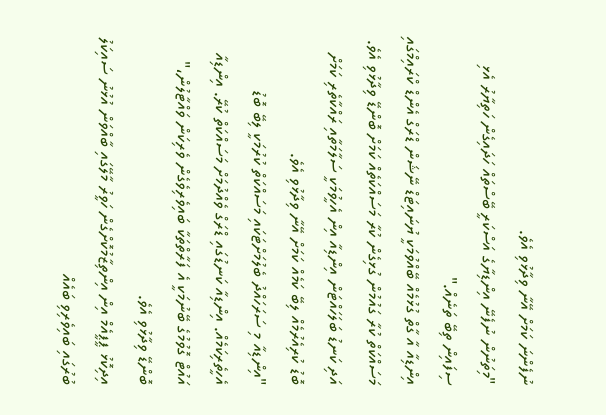ނުފެންނަ ކަމަށް އޭނާ ވިދާޅުވި އެވެ.
"މިތަނުން ނުފެނޭ އިންޑިޔާގެ އަސްކަރީ ބޭސްތައް ހަދައިގެން ހަތިޔާރު އެޅި ސިފައިން ތިބޭ ތަނެއް."
އިންޑިއާ އާ ގާތް ގުޅުމެއް ބޭއްވުމަކީ ޔުނައިޓަޑް ނޭޝަން ޑްރަގް އެންޑް ކްރައިމްގައި މަސައްކަތް ކުރާ ގައުމުން ގުޅިގެން ކުރާ މަސައްކަތެއް ކަމަށް ބޮންޑޭ ވިދާޅުވި އެވެ. އަދި ކަނޑު ބަލަހައްޓަން އިންޑިއާ އިން އެހީވުމަކީ ސަލާމަތާއި ރައްކާތެރި ކަމަށް ބޮޑު ކުރިއެރުމެއް ލިބޭ ކަމެއް ކަމަށް އޭނާ ވިދާޅުވި އެވެ.
"އިންޑިއާ މި ސަރަހައްދު ބެލުމަށްޓަކައި މަސައްކަތް ކުރުމަކީ ލިބޭ ބޮޑު އެހީތެރިކަމެއް. އިންޑިއާ ކަނޑުގައި ޑްރަގް ވެއްދުމަށް މަސައްކަތް ކުރޭ. އިންޑިއާ އައުޓް ގޮވުމުގެ ބޭނުމަކީ އެ ފަރާތްތަކާ ބައިވެރިވެގެން ވެރިކަން ވައްޓާލުން،" ބޮންޑޭ ވިދާޅުވި އެވެ.
އިދިކޮޅު ޕީޕީއެމް އިން އިންތިޒާމުކޮށްގެން ހަވީރު މާލޭގައި ބާއްވަން އުޅުނު ސައިކަލު ބުރުގައި ބައިވެރިވި ބައެއް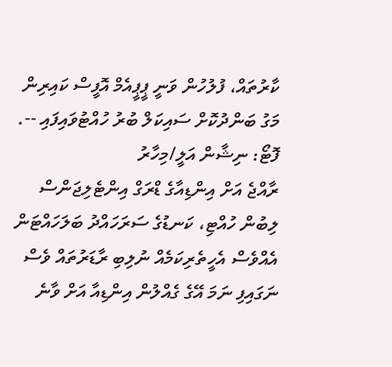ކާރުތައް، ފުލުހުން ވަނީ ޕީޕީއެމް އޮފީސް ކައިރިން މަގު ބަންދުކޮށް ސައިކަލް ބުރު ހުއްޓުވައިފައި --. ފޮޓޯ: ނިޝާން އަލީ/މިހާރު
ރާއްޖެ އަށް އިންޑިއާގެ ޑްރަގް އިންޓެލިޖަންސް ލިބުން ހުއްޓި، ކަނޑުގެ ސަރަހައްދު ބަލަހައްޓަން އެއްވެސް އެހީތެރިކަމެއް ނުލިބި ރާޑަރުތައް ވެސް ނަގައިފި ނަމަ އޭގެ ގެއްލުން އިންޑިއާ އަށް ވާނެ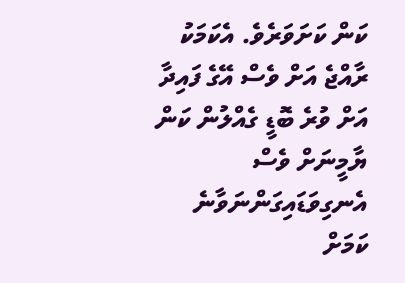ކަން ކަށަވަރެވެ. އެކަމަކު ރާއްޖެ އަށް ވެސް އޭގެ ފައިދާ އަށް ވުރެ ބޮޑީ ގެއްލުން ކަން ޔާމީނަށް ވެސް އެނގިވަޑައިގަންނަވާނެ ކަމަށް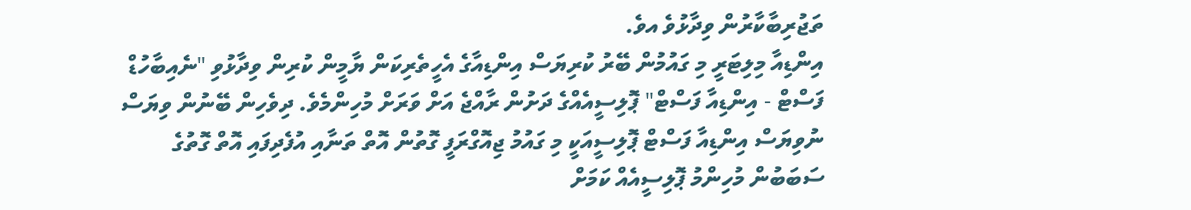ތަޖުރިބާކާރުން ވިދާޅުވެ އވެ.
އިންޑިއާ މިލިޓަރީ މި ގައުމުން ބޭރު ކުރިޔަސް އިންޑިއާގެ އެހީތެރިކަން ޔާމީން ކުރިން ވިދާޅުވި "ނެއިބާހުޑް ފަސްޓް - އިންޑިއާ ފަސްޓް" ޕޮލިސީއެއްގެ ދަށުން ރާއްޖެ އަށް ވަރަށް މުހިންމެވެ. ދިވެހިން ބޭނުން ވިޔަސް ނުވިޔަސް އިންޑިއާ ފަސްޓް ޕޮލިސީއަކީ މި ގައުމު ޖިއޮގްރަފީ ގޮތުން އޮތް ތަނާއި އުފެދިފައި އޮތް ގޮތުގެ ސަބަބުން މުހިންމު ޕޮލިސީއެއް ކަމަށް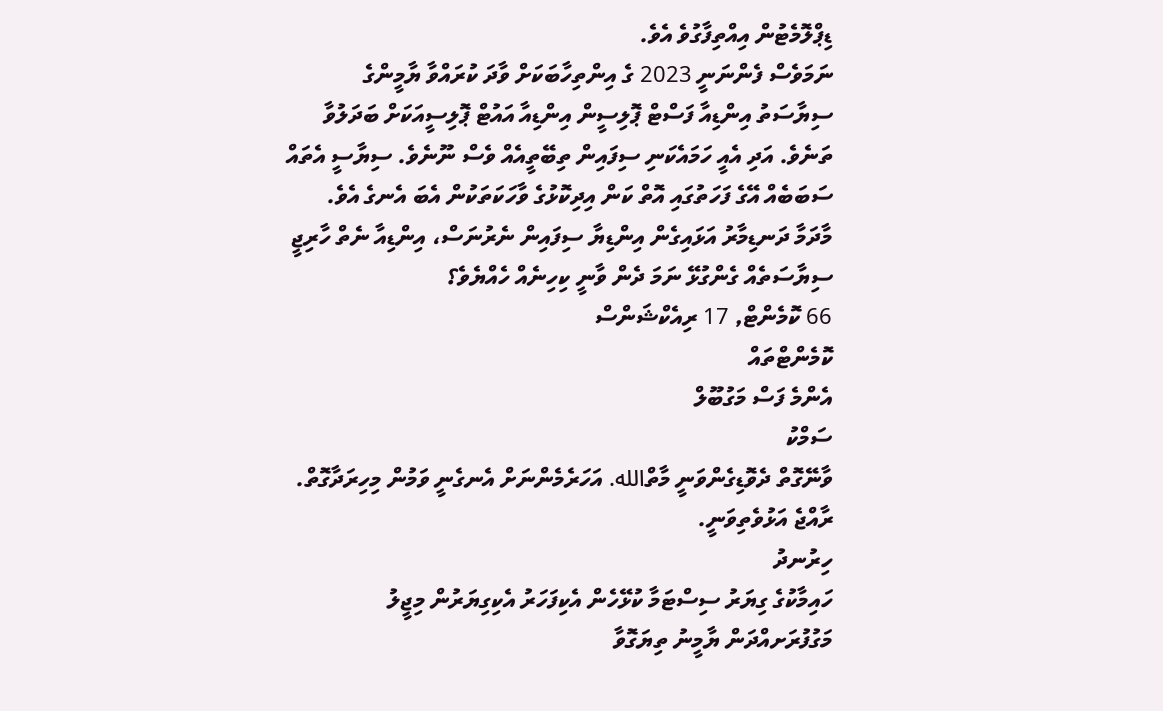ޑިޕްލޮމެޓުން އިއްތިފާގުވެ އެވެ.
ނަމަވެސް ފެންނަނީ 2023 ގެ އިންތިހާބަކަށް ވާދަ ކުރައްވާ ޔާމީންގެ ސިޔާސަތު އިންޑިއާ ފަސްޓް ޕޮލިސީން އިންޑިއާ އައުޓް ޕޮލިސީއަކަށް ބަދަލުވާ ތަނެވެ. އަދި އެއީ ހަމައެކަނި ސިފައިން ތިބޭތީއެއް ވެސް ނޫނެވެ. ސިޔާސީ އެތައް ސަބަބެއް އޭގެ ފަހަތުގައި އޮތް ކަން އިދިކޮޅުގެ ވާހަކަތަކުން އެބަ އެނގެ އެވެ. މާދަމާ ދަނޑިމާރު އަޅައިގެން އިންޑިޔާ ސިފައިން ނެރުނަސް، އިންޑިއާ ނެތް ހާރިޖީ ސިޔާސަތެއް ގެންގުޅޭ ނަމަ ދެން ވާނީ ކިހިނެއް ހެއްޔެވެ؟
66 ކޮމެންޓް, 17 ރިއެކްޝަންސް
ކޮމެންޓްތައް
އެންމެ ފަސް މަގުބޫލް
ސަމްކު
ވާނޭގޮތް ދެވޮޑިގެންވަނީ މާތްالله. އަހަރެމެންނަށް އެނގެނީ ވަމުން މިހިރަދާގޮތް. ރާއްޖެ އަޅުވެތިވަނީ.
ހިރުނދު
ހައިމާކުގެ ގިޔަރު ސިސްޓަމާ ކުޅޭހެން އެކިފަހަރު އެކިގިޔަރުން މިޖީލު މަގުފުރަށއްދަން ޔާމީނު ތިޔަގޮވާ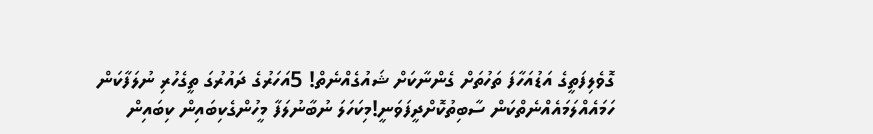ގޮވެލިފަތީގެ އަޑުއަހާފަ ތަހުތަށް ގެންނާކަށް ޝައުގެއްނެތް! 5އަހަރުގެ ދައުރުގަ ތީގެހުރި ނުލަފާކަން ހަމައެއްލަމައެއްނެތްކަން ސާބިތުކޮށްދީފަވަނީ!މިކަހަލަ ނުބާނުލަފާ މީހުންގެކިބައިން ކިބައިން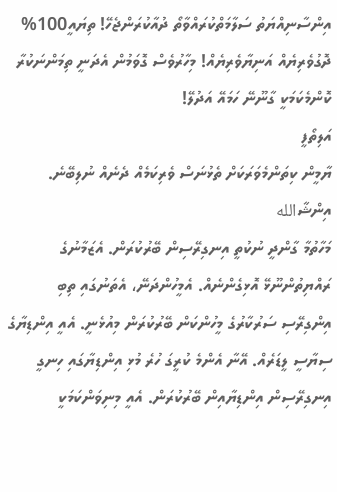އިންސާނިއްޔަތު ސަލާމަތްކުރައްވާތޯ ދުއާކުރަންޖެހޭ! ތިޔައީ100% ދޮގުވެރިޔެއް އަނިޔާވެރިޔެއް! މިހާރުވެސް ގޮވަމުން އެދަނީ ތިމަންނަކުރާ ކޮންމެކަމަކީ ގާނޫނޭ ހަމައޭ އަދުލޭ!
އަލިތޯފީ
ޔާމީން ކިތަންމެވަރަކަށް ތެޅުނަސް ވެރިކަމެއް ދެނެއް ނުލިބޭނެ. އިންޝާالله
މަހާތުމާ ގާންދީ ނުކުތީ އިނގިރޭސިން ބޭރުކުރަން. އެޒަމާނުގެ ރައްޔިތުންނޫޅޭ އޮޅިގެންނެއް. އެމީހުންދަނޭ، އެތަނުގައި ތިބި އިންގިރޭސި ސަރުކާރުގެ މީހުންކަން ބޭރުކުރަން މިއުޅެނީ. އެއީ އިންޑިޔާގެ ސިޔާސީ ލީޑަރެއް. އޭނާ އެންމެ ކުރީގަ ހުރެ މުޅި އިންޑިޔާގައި ހިނގީ އިނގިރޭސިން އިންޑިޔާއިން ބޭރުކުރަން. އެއީ މިނިވަންކަމަކީ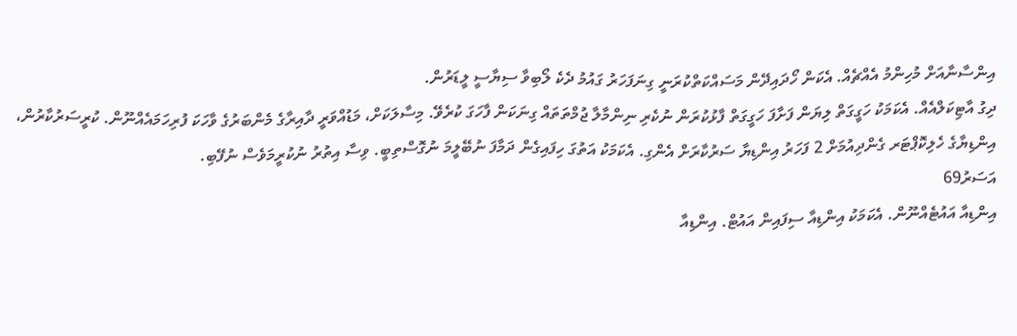އިންސާނާއަށް މުހިންމު އެއްޗެއް. އެކަން ހޯދައިދޭން މަސައްކަތްކުރަނީ ގިނަފަހަރު ގައުމު ދެކެ ލޯބިވާ ސިޔާސީ ލީޑަރުން.
ދިގު އާޓިކަލްއެއް. އެކަމަކު ހަގީގަތް ލިޔަން ފަށާފަ ހަގީގަތް ފާޅުކުރަން ނުކެރި ނިންމާލާ ޖުމްތަތައް ގިނަކަން ފާހަގަ ކުރެވޭ. މިސާލަކަށް، މަޑުއްވަރީ ދާއިރާގެ މެންބަރުގެ ވާހަކަ ފުރިހަމައެއްނޫން. ކުރީސަރުކާރުން، އިންޑިޔާގެ ހެލިކޮޕްޓަރ ގެންދިއުމަށް 2 ފަހަރު އިންޑިޔާ ސަރުކާރަށް އެންގި. އެކަމަކު އަތުގަ ހިފައިގެން ދަމާފަ ނުބޭލީމަ ނުގޮސްތިބީ. ވިސާ އިތުރު ނުކުރީމަވެސް ނުފޭބި.
އަސަރު69
އިންޑިއާ އައުޓެއްނޫން. އެކަމަކު އިންޑިއާ ސިފައިން އައުޓް. އިންޑިއާ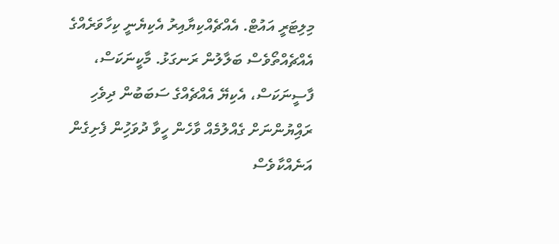މިލިޓަރީ އައުޓް. އެއްޗެއްކިޔާއިރު އެކިޔެނީ ކިހާވަރެއްގެ އެއްޗެއްތޯވެސް ބަލާލުން ރަނގަޅު. މާކީނަކަސް، ފާސީނަކަސް، އެކިޔޭ އެއްޗެއްގެ ސަބަބުން ދިވެހި ރައްިޔުންނަށް ގެއްލުމެއް ވާހެން ހީވާ ދުވަހުިން ފެށިގެން އަނެއްކާވެސް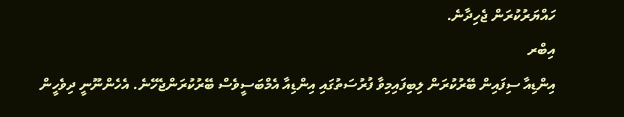ހައްޔަރުކުރަން ޖެހިދާނެ.
އިބްރ
އިންޑިއާ ސިފައިން ބޭރުކުރަން ލިބިފައިމިވާ ފުރުސަތުގައި އިންޑިއާ އެމްބަސީވެސް ބޭރުކުރަންޖެހޭނެ. އެހެންނޫނީ ދިވެހީން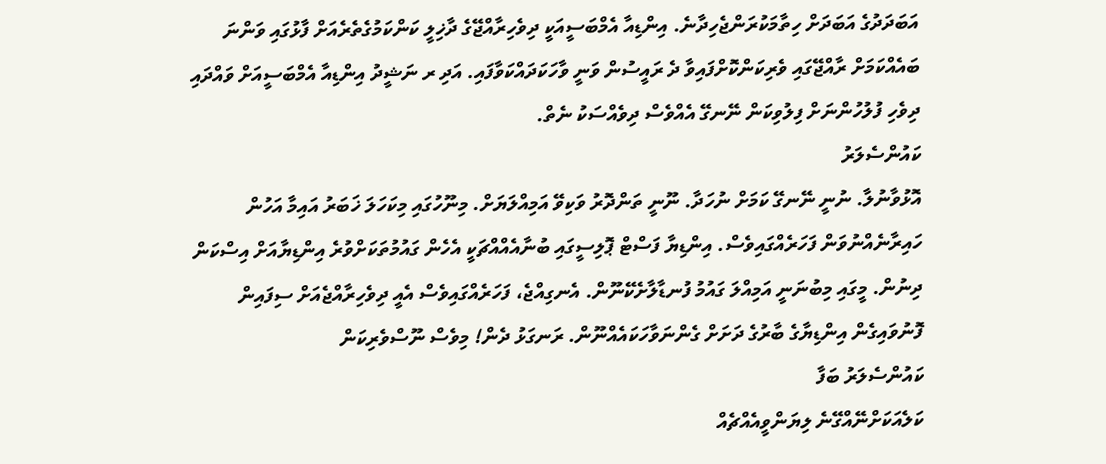އަބަދަދުގެ އަބަދަށް ހިތާމަކުރަންޖެހިދާނެ. އިންޑިއާ އެމްބަސީއަކީ ދިވެހިރާއްޖޭގެ ދާޚިލީ ކަންކަމުގެތެރެއަށް ފާޅުގައި ވަންނަ ބައެއްކަމަށް ރާއްޖޭގައި ވެރިކަންކޮށްފައިވާ ދެ ރައީސުން ވަނީ ވާހަކަދައްކަވާފައި. އަދި ރ ނަޝީދު އިންޑިއާ އެމްބަސީއަށް ވައްދައި ދިވެހި ފުލުހުންނަށް ފިލުވިކަން ނޭނގޭ އެއްވެސް ދިވެއްސަކު ނެތް.
ކައުންސެލަރު
އޮޅުވާނުލާ. ނުނީ ނޭނގޭ ކަމަށް ނުހަދާ. ނޫނީ ތަންދޮރު ވަކިވޭ އަމިއްލަޔަށް. މިނޫހުގައި މިކަހަލަ ޚަބަރު އައިމާ އަހުން ހައިރާނެއްނުވަން ފަހަރެއްގައިވެސް. އިންޑިޔާ ފަސްޓް ޕޮލިސީގައި ބުނާއެއްއްޗަކީ އެހެން ގައުމުތަކަށްވުރެ އިންޑިޔާއަށް އިސްކަން ދިނުން. މީގައި މިބުނަނީ އަމިއްލަ ގައުމު ފުނޑާލާށެކޭނޫން. އެނގިއްޖެ، ފަހަރެއްގައިވެސް އެއީ ދިވެހިރާއްޖެއަށް ސިފައިން ފޮނުވައިގެން އިންޑިޔާގެ ބާރުގެ ދަށަށް ގެންނަވާހަކައެއްނޫން. ރަނގަޅު ދެން! މިވެސް ނޫސްވެރިކަން
ކައުންސެލަރު ބަފާ
ކަލެއަކަށްނޭއްގޭނެ ލިޔަންވީއެއްޗެއް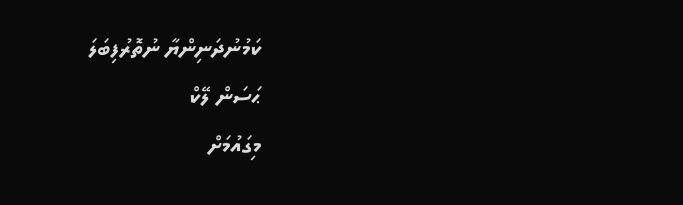ކަމުނުދަނިންޔާ ނުތޮރުފިބަލަ
ޙަސަން ލޭކް
މިގައުމަށް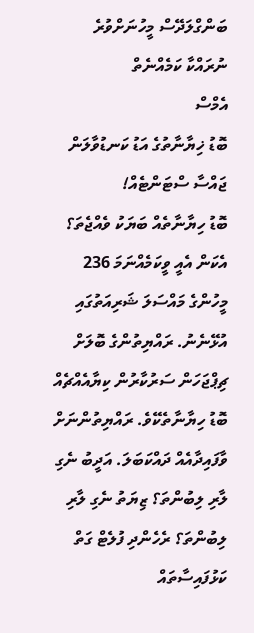ބަންގްލަދޭސް މީހުނަށްވުރެ ނުރައްކާ ކަމެއްނެތް
އެމްސް
ބޮޑު ޚިޔާނާތުގެ އަޑު ކަނޑުވާލަން ޖައްސާ ސްޓަންޓެއް!
ބޮޑު ހިޔާނާތެއް ބަޔަކު ވެއްޖެތަ؟ އެކަން އެއީ ވީކަމެއްނަމަ 236 މީހުންގެ މައްސަލަ ޝަރިއަތުގައި އުޅޭނެނު. ރައްޔިތުންގެ ބޮލަށް ޗިޕްޖަހަން ސަރުކާރުން ކިޔާއެއްޗެއް ބޮޑު ހިޔާނާތެކޭވެ. ރައްޔިތުންނަށް ވާފައިދާއެއް ދައްކަބަލަ. އަދީބު ނެގި ލާރި ލިބުންތަ؟ ޒިޔަތު ނެގި ލާރި ލިބުންތަ؟ ރެހެންދި ފުލެޓް ގަތް ކަޅުފައިސާތައް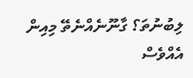ލިބުނުތަ؟ ގާނޫނެއްނެތޭ މިއިން އެއްވެސް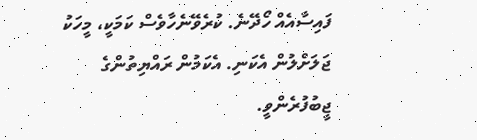ފައިސާއެއް ހޯދޭނެ. ކުރެވޭނެހާވެސް ކަމަކީ، މީހަކު ޖަލަށްލުން އެކަނި. އެކަމުން ރައްޔިތުންގެ ޖީބުފުރެންވީ.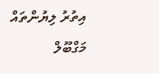އިތުރު ލިޔުންތައް
މަގްބޫލް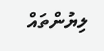ލިޔުންތައް